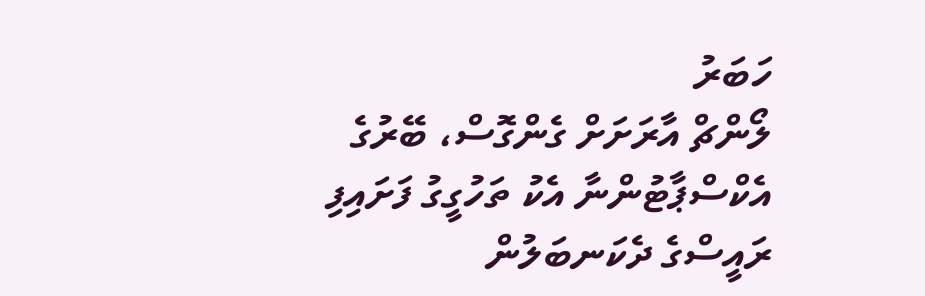ހަބަރު
ލޯންޗް އާރަށަށް ގެންގޮސް، ބޭރުގެ އެކްސްޕާޓުންނާ އެކު ތަހުގީގު ފަށައިފި
ރައީސްގެ ދެކަނބަލުން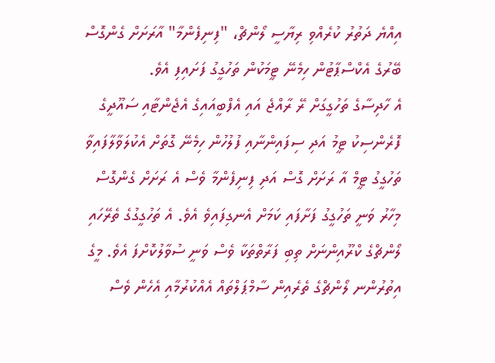އިއްޔެ ދަތުރު ކުރެއްވި ރިޔާސީ ލޯންޗް، "ފިނިފެންމާ" އާރަށަށް ގެންގޮސް ބޭރުގެ އެކްސްޕާޓުން ހިމެނޭ ޓީމަކުން ތަހުގީގު ފަށައިފި އެވެ.
އެ ހާދިސާގެ ތަހުގީގަށް ރޭ ރާއްޖެ އައި އެފްބީއައިގެ އެޖެންޓާއި ސައޫދީގެ ފޮރެންސިކު ޓީމު އަދި ސިފައިންނާއި ފުލުހުން ހިމެނޭ ގޮތަށް އެކުލަވާލާފައިވާ ތަހުގީގު ޓީމް އާ ރަށަށް ގޮސް އަދި ފިނިފެންމާ ވެސް އެ ރަށަށް ގެންގޮސް މިހާރު ވަނީ ތަހުގީގު ފަށާފައި ކަމަށް އެނގިފައިވެ އެވެ. އެ ތަހުގީގުގެ ތެރޭހައި ލޯންޗްގެ ކްރޫއިންނަށް ތިބި ފަރާތްތަކާ ވެސް ވަނީ ސުވާލުކޮށްފަ އެވެ. މީގެ އިތުރުންނ ލޯންޗްގެ ތެރެއިން ސާމްޕަލްތައް އެއްކުރުމާއި އެހެން ވެސް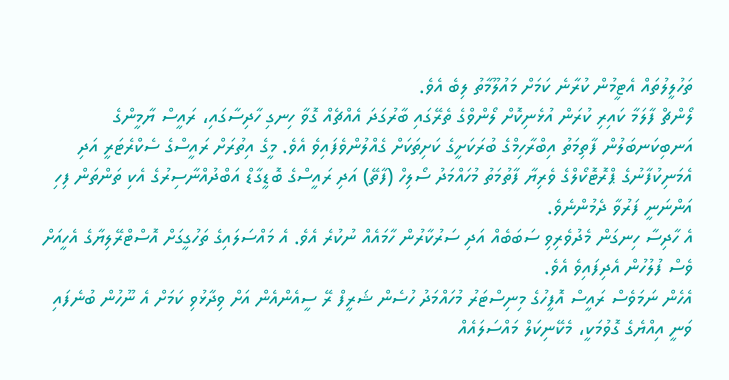ތަހުލީލުތައް އެޓީމުން ކުރާނެ ކަމަށް މައުލޫމާތު ލިބެ އެވެ.
ލޯންޗް ފާލަމާ ކައިރި ކުރަން އުޅެނިކޮށް ލޯންވްގެ ތެރޭގައި ބާރުގަދަ އެއްޗެއް ގޮވާ ހިނގި ހާދިސާގައި، ރައީސް ޔާމީންގެ އަނބިކަނބަލުން ފާތިމަތު އިބްރާހިމްގެ ބުރަކަށީގެ ކަށިތަކަށް ގެއްލުންވެފައިވެ އެވެ. މީގެ އިތުރަށް ރައީސްގެ ސެކްރެޓަރީ އަދި އެމަނިކުފާނުގެ ޕްރޮޓޮކޯލްގެ ވެރިޔާ ފާތުމަތު މުހައްމަދު ސޯލިހް (ފާތޭ) އަދި ރައީސްގެ ބޮޑީގާޑް އަބްދުއްނާސިރުގެ އެކި ތަންތަން ފިހި އަންނަނީ ފަރުވާ ދެމުންނެވެ.
އެ ހާދިސާ ހިނގަން މެދުވެރިވި ސަބަބެއް އަދި ސަރުކާރުން ހާމައެއް ނުކުރެ އެވެ. އެ މައްސަލައިގެ ތަހުގީގަށް އޮސްޓްރޭލިޔާގެ އެހީއަށް ވެސް ފުލުހުން އެދިފައިވެ އެވެ.
އެހެން ނަމަވެސް ރައީސް އޮފީހުގެ މިނިސްޓަރު މުހައްމަދު ހުސެން ޝަރީފް ރޭ ސީއެންއެން އަށް ވިދާޅުވި ކަމަށް އެ ނޫހުން ބުނެފައި ވަނީ އިއްޔެގެ ގޮވުމަކީ، މެކޭނިކަލް މައްސަލައެއް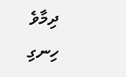ދިމާވެ ހިނގި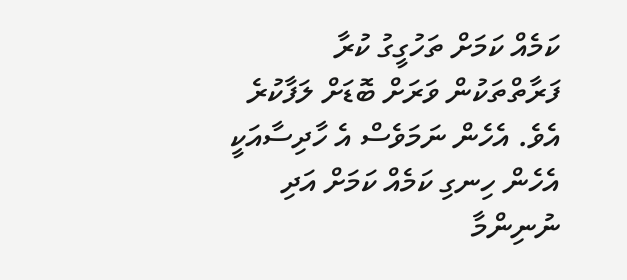ކަމެއް ކަމަށް ތަހުގީގު ކުރާ ފަރާތްތަކުން ވަރަށް ބޮޑަށް ލަފާކުރެ އެވެ. އެހެން ނަމަވެސް އެ ހާދިސާއަކީ އެހެން ހިނގި ކަމެއް ކަމަށް އަދި ނުނިންމާ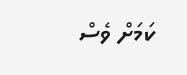ކަމަށް ވެސް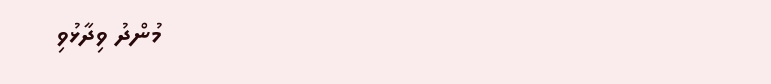މުންދު ވިދާޅުވި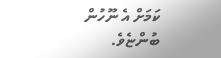ކަމަށް އެ ނޫހުން ބުންޏެވެ.